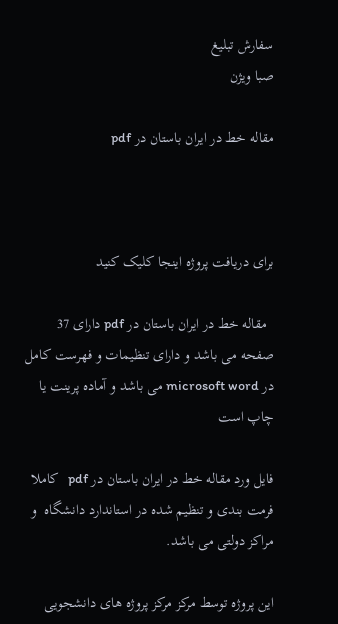سفارش تبلیغ
صبا ویژن

مقاله خط در ایران باستان در pdf



برای دریافت پروژه اینجا کلیک کنید

  مقاله خط در ایران باستان در pdf دارای 37 صفحه می باشد و دارای تنظیمات و فهرست کامل در microsoft word می باشد و آماده پرینت یا چاپ است

فایل ورد مقاله خط در ایران باستان در pdf   کاملا فرمت بندی و تنظیم شده در استاندارد دانشگاه  و مراکز دولتی می باشد.

این پروژه توسط مرکز مرکز پروژه های دانشجویی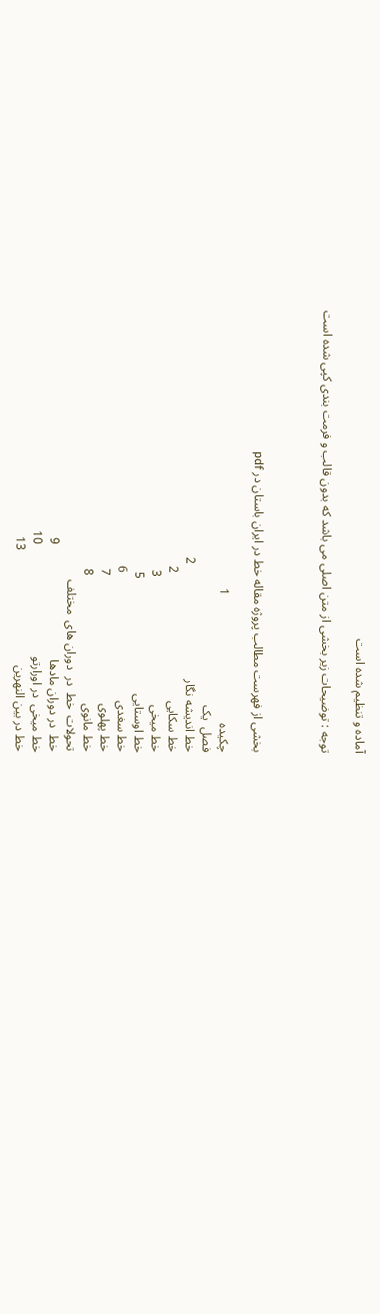آماده و تنظیم شده است

توجه : توضیحات زیر بخشی از متن اصلی می باشد که بدون قالب و فرمت بندی کپی شده است



بخشی از فهرست مطالب پروژه مقاله خط در ایران باستان در pdf

چکیده                                         1
فصل  یک
خط اندیشه نگار                                     2
خط سکایی                                         2
خط میخی                                         3
خط اوستایی                                     5
خط سغدی                                         6
خط پهلوی                                         7
خط مانوی                                         8
تحولات  خط  در  دوران های  مختلف
خط  در دوران مادها                                     9
خط میخی  در اورارتو                                    10
خط در بین النهرین                                     13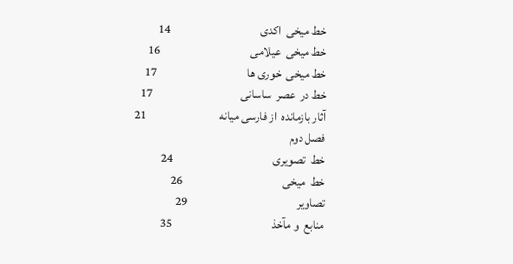خط میخی  اکدی                                     14
خط میخی  عیلامی                                     16
خط میخی  خوری ها                                     17
خط در  عصر  ساسانی                                    17
آثار بازمانده  از فارسی میانه                              21
فصل دوم
خط  تصویری                                         24
خط  میخی                                         26
تصاویر                                             29
منابع  و مآخذ                                         35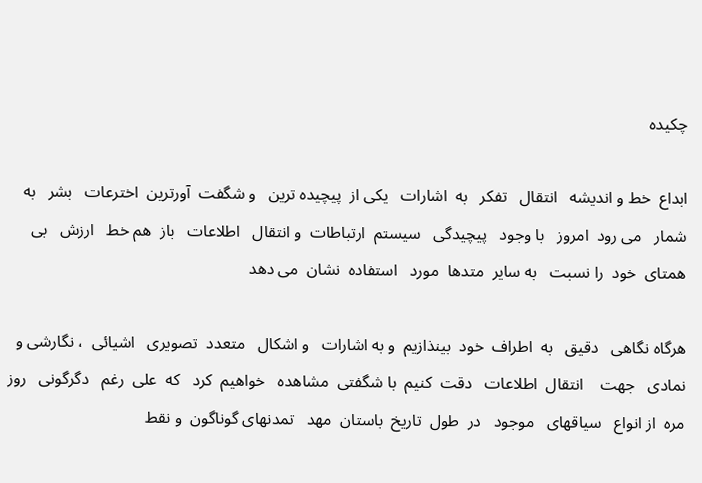چکیده

ابداع  خط و اندیشه   انتقال   تفکر   به  اشارات   یکی از  پیچیده ترین   و شگفت  آورترین  اخترعات   بشر   به  شمار   می رود  امروز   با وجود   پیچیدگی   سیستم  ارتباطات  و انتقال   اطلاعات   باز  هم خط   ارزش   بی همتای  خود  را نسبت   به سایر  متدها  مورد   استفاده  نشان  می دهد

هرگاه نگاهی   دقیق   به  اطراف  خود  بینذازیم  و به اشارات   و اشکال   متعدد  تصویری   اشیائی  ، نگارشی و نمادی   جهت    انتقال  اطلاعات   دقت  کنیم  با شگفتی  مشاهده   خواهیم  کرد   که  علی  رغم   دگرگونی   روز مره  از انواع   سیاقهای   موجود   در  طول  تاریخ  باستان  مهد   تمدنهای گوناگون  و نقط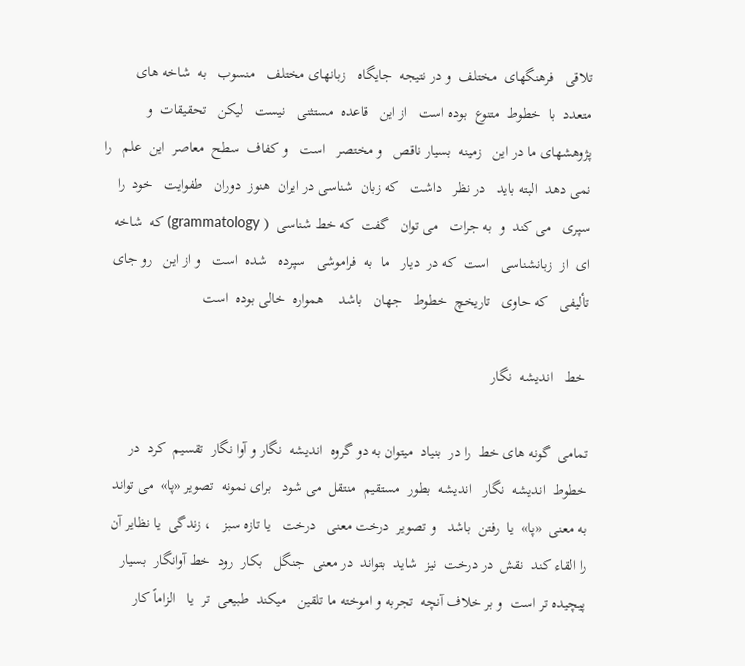تلاقی   فرهنگهای  مختلف  و در نتیجه  جایگاه   زبانهای مختلف   منسوب   به  شاخه های متعدد  با  خطوط  متنوع  بوده است   از این   قاعده  مستثنی   نیست   لیکن   تحقیقات  و پژوهشهای ما در این   زمینه  بسیار ناقص   و مختصر   است   و کفاف  سطح  معاصر  این  علم   را نمی دهد  البته باید   در نظر   داشت   که زبان  شناسی در ایران  هنوز  دوران   طفوایت   خود  را  سپری   می کند  و  به جرات   می توان   گفت  که خط شناسی  ( grammatology) که  شاخه ای  از  زبانشناسی   است  که در  دیار   ما  به  فراموشی   سپرده   شده  است   و از این   رو جای   تألیفی   که حاوی   تاریخچ  خطوط   جهان   باشد    همواره  خالی بوده  است

 خط   اندیشه  نگار

تمامی  گونه های خط  را در  بنیاد  میتوان به دو گروه  اندیشه  نگار و آوا نگار  تقسیم  کرد  در خطوط  اندیشه  نگار   اندیشه  بطور  مستقیم  منتقل  می شود   برای نمونه  تصویر «پا»  می تواند  به معنی  «پا»  یا  رفتن  باشد   و تصویر  درخت معنی   درخت   یا تازه سبز   ، زندگی  یا نظایر آن  را القاء کند  نقش  در درخت  نیز  شاید  بتواند  در معنی  جنگل   بکار  رود  خط آوانگار  بسیار  پیچیده تر است  و بر خلاف آنچه  تجربه و اموخته ما تلقین   میکند  طبیعی  تر  یا   الزاماً کار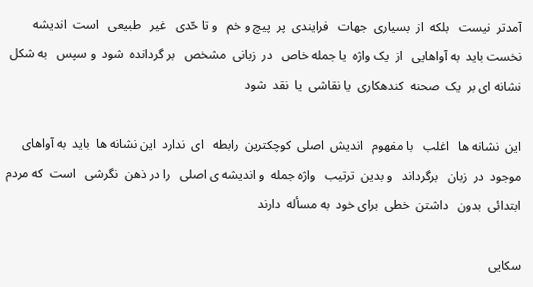آمدتر  نیست   بلکه  از  بسیاری  جهات   فرایندی  پر  پیچ و خم   و تا حّدی   غیر   طبیعی   است  اندیشه  نخست باید  به آواهایی   از  یک واژه  یا جمله خاص   در  زبانی  مشخص   بر گردانده  شود  و سپس   به شکل   نشانه ای بر  یک  صحنه  کندهکاری  یا نقاشی  یا  نقد  شود

این  نشانه ها   اغلب   با مفهوم   اندیش  اصلی  کوچکترین  رابطه   ای  ندارد  این نشانه ها  باید  به آواهای  موجود  در  زبان   برگرداند   و بدین  ترتیب   واژه جمله  و اندیشه ی اصلی   را در ذهن  نگرشی   است  که مردم   ابتدائی  بدون   داشتن  خطی  برای خود  به مسأله  دارند

سکایی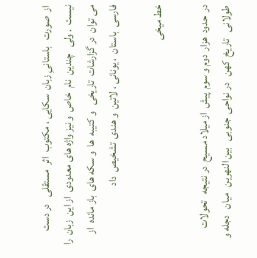از  صورت   باستانیِ زبان  سکایی ، مکتوب  اثر  مستقلی   در دست  نیست  . ولی   چندین  نام  خاص  و نیز واژه های معدودی  از این  زبان  را می توان  در گزارشات  تاریخی   و کتیبه  ها  و سکه های  باز مانده  از  فارسی  باستان  ، یونانی ، لاتین  و هندی  تشخیص  داد

خط میخی

در  حدود  هزار  دوم و سوم  پیش  از میلاد مسیح  در نتیجه   تحولات   طولانی   تاریخ  کهن   در نواحی  جنوبی   بین النهرین   میان   دجله و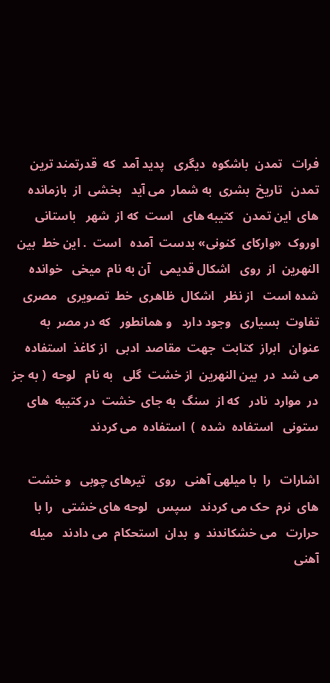فرات   تمدن  باشکوه  دیگری   پدید آمد  که  قدرتمند ترین  تمدن   تاریخ  بشری  به شمار  می آید   بخشی  از  بازمانده های  این تمدن   کتیبه های   است  که از  شهر   باستانی  اوروک  «وارکای  کنونی» بدست  آمده   است  . این خط  بین النهرین  از  روی   اشکال قدیمی   آن به نام  میخی   خوانده   شده است   از نظر   اشکال  ظاهری  خط  تصویری   مصری   تفاوت  بسیاری   وجود دارد   و همانطور   که در مصر  به عنوان   ابراز  کتابت  جهت  مقاصد  ادبی   از کاغذ  استفاده  می شد  در  بین النهرین  از خشت  گلی   به نام   لوحه  ( به جز در  موارد  نادر   که از  سنگ  به جای  خشت  در کتیبه  های  ستونی   استفاده  شده  )  استفاده  می کردند

اشارات   را  با میلهی آهنی   روی   تیرهای چوبی   و خشت  های  نرم  حک می کردند   سپس   لوحه های خشتی   را با حرارت   می خشکاندند  و  بدان  استحکام  می دادند   میله آهنی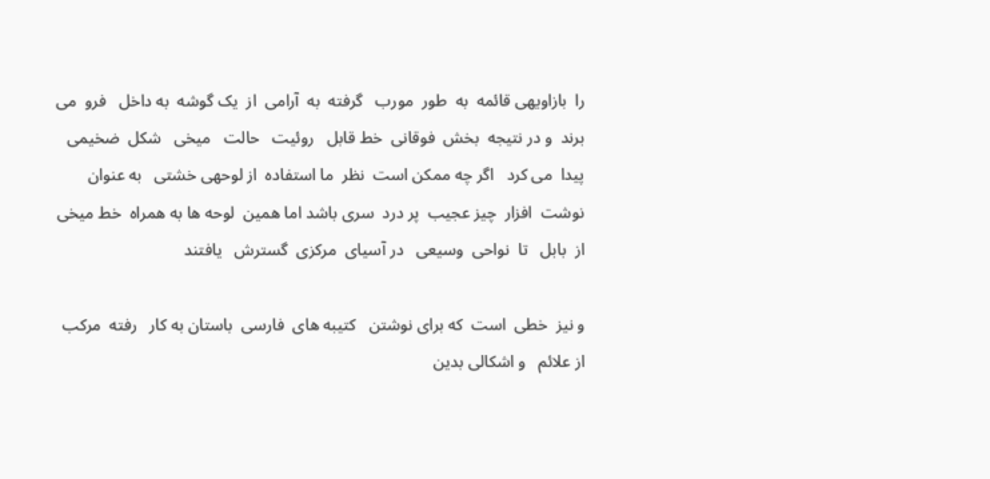را  بازاویهی قائمه  به  طور  مورب   گرفته  به  آرامی  از  یک گوشه  به داخل   فرو  می برند  و در نتیجه  بخش  فوقانی  خط قابل   روئیت   حالت   میخی   شکل  ضخیمی   پیدا  می کرد   اگر چه ممکن است  نظر  ما استفاده  از لوحهی خشتی   به عنوان   نوشت  افزار  چیز عجیب  پر درد  سری باشد اما همین  لوحه ها به همراه  خط میخی   از  بابل   تا  نواحی  وسیعی   در آسیای  مرکزی  گسترش   یافتند

و نیز  خطی  است  که برای نوشتن   کتیبه های  فارسی  باستان به کار   رفته  مرکب  از علائم   و اشکالی بدین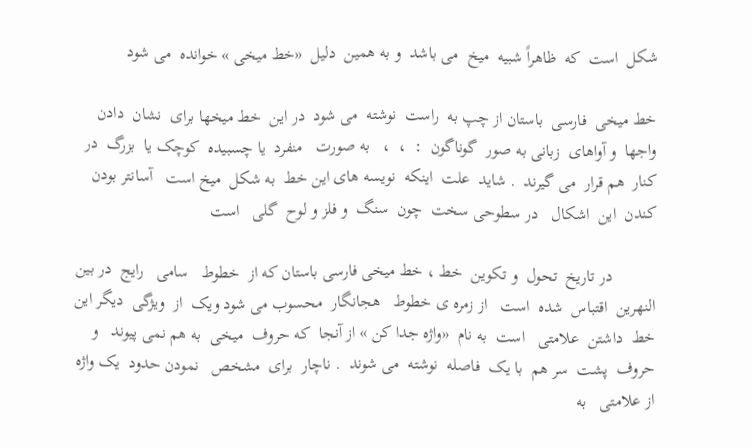شکل  است  که  ظاهراً شبیه  میخ  می باشد  و به همین  دلیل  «خط میخی » خوانده  می شود

خط میخی  فارسی  باستان از چپ به  راست  نوشته  می شود  در این  خط میخها برای  نشان  دادن  واجها  و آواهای  زبانی به صور  گوناگون  :  ،  ،   به صورت   منفرد  یا چسبیده  کوچک یا  بزرگ  در کنار  هم قرار  می گیرند  . شاید  علت  اینکه  نویسه های این خط  به شکل  میخ است   آسانتر بودن  کندن  این  اشکال   در سطوحی سخت  چون  سنگ  و فلز و لوح  گلی   است

          در تاریخ  تحول  و تکوین  خط ، خط میخی فارسی باستان که از  خطوط   سامی   رایج  در بین النهرین  اقتباس  شده  است   از زمره ی خطوط   هجانگار  محسوب می شود ویک  از  ویژگی  دیگر این خط  داشتن  علامتی   است  به نام  «واژه جدا کن » از آنجا  که حروف  میخی  به هم نمی پیوند   و حروف  پشت  سر هم  با یک  فاصله  نوشته  می شوند  . ناچار  برای  مشخص   نمودن حدود  یک واژه  از علامتی   به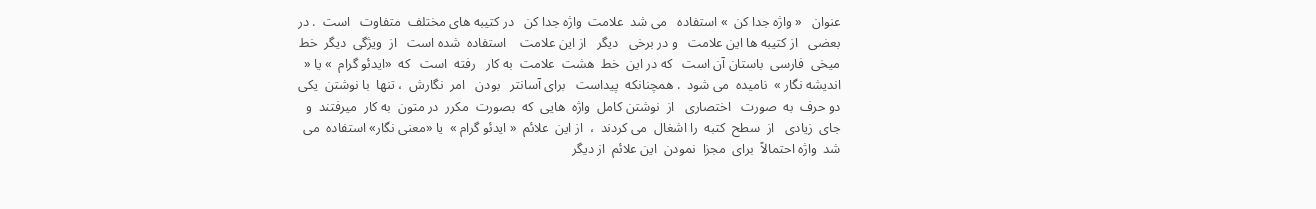عنوان   « واژه جدا کن  » استفاده   می شد  علامت  واژه جدا کن   در کتیبه های مختلف  متفاوت   است  . در بعضی   از کتیبه ها این علامت   و در برخی   دیگر   از این علامت    استفاده  شده است   از  ویژگی  دیگر  خط  میخی  فارسی  باستان آن است   که در این  خط  هشت  علامت  به کار   رفته  است   که  «ایدئو گرام  » یا « اندیشه نگار »  نامیده  می شود  . همچنانکه  پیداست   برای آسانتر   بودن   امر  نگارش  ، تنها  با نوشتن  یکی دو حرف  به  صورت   اختصاری   از  نوشتن کامل  واژه  هایی  که  بصورت  مکرر  در متون  به کار  میرفتند  و جای  زیادی   از  سطح  کتبه  را اشغال  می کردند  ،  از این  علائم  « ایدئو گرام »  یا «معنی نگار» استفاده  می شد  واژه احتمالاً  برای  مجزا  نمودن  این علائم  از دیگر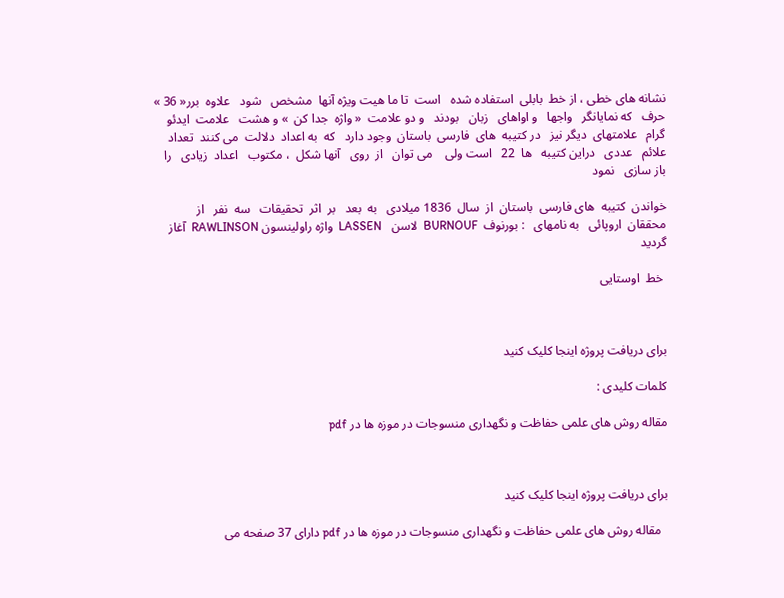نشانه های خطی ، از خط  بابلی  استفاده شده   است  تا ما هیت ویژه آنها  مشخص   شود   علاوه  برر« 36 » حرف   که نمایانگر   واجها   و اواهای   زبان   بودند   و دو علامت  « واژه  جدا کن  » و هشت   علامت  ایدئو گرام   علامتهای  دیگر نیز   در کتیبه  های  فارسی  باستان  وجود دارد   که  به اعداد  دلالت  می کنند  تعداد  علائم   عددی   دراین کتیبه   ها  22   است ولی    می توان   از  روی   آنها شکل  ، مکتوب   اعداد  زیادی   را  باز سازی   نمود

خواندن  کتیبه  های فارسی  باستان  از  سال  1836 میلادی   به  بعد   بر  اثر  تحقیقات   سه  نفر   از  محققان  اروپائی   به نامهای   : بورنوف  BURNOUF  لاسن   LASSEN  واژه راولینسون RAWLINSON  آغاز  گردید

 خط  اوستایی



برای دریافت پروژه اینجا کلیک کنید

کلمات کلیدی :

مقاله روش های علمی حفاظت و نگهداری منسوجات در موزه ها در pdf



برای دریافت پروژه اینجا کلیک کنید

  مقاله روش های علمی حفاظت و نگهداری منسوجات در موزه ها در pdf دارای 37 صفحه می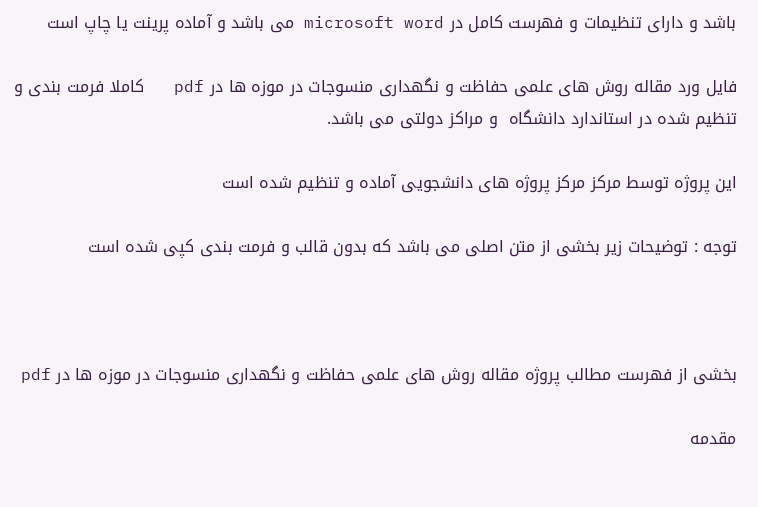باشد و دارای تنظیمات و فهرست کامل در microsoft word می باشد و آماده پرینت یا چاپ است

فایل ورد مقاله روش های علمی حفاظت و نگهداری منسوجات در موزه ها در pdf   کاملا فرمت بندی و تنظیم شده در استاندارد دانشگاه  و مراکز دولتی می باشد.

این پروژه توسط مرکز مرکز پروژه های دانشجویی آماده و تنظیم شده است

توجه : توضیحات زیر بخشی از متن اصلی می باشد که بدون قالب و فرمت بندی کپی شده است



بخشی از فهرست مطالب پروژه مقاله روش های علمی حفاظت و نگهداری منسوجات در موزه ها در pdf

مقدمه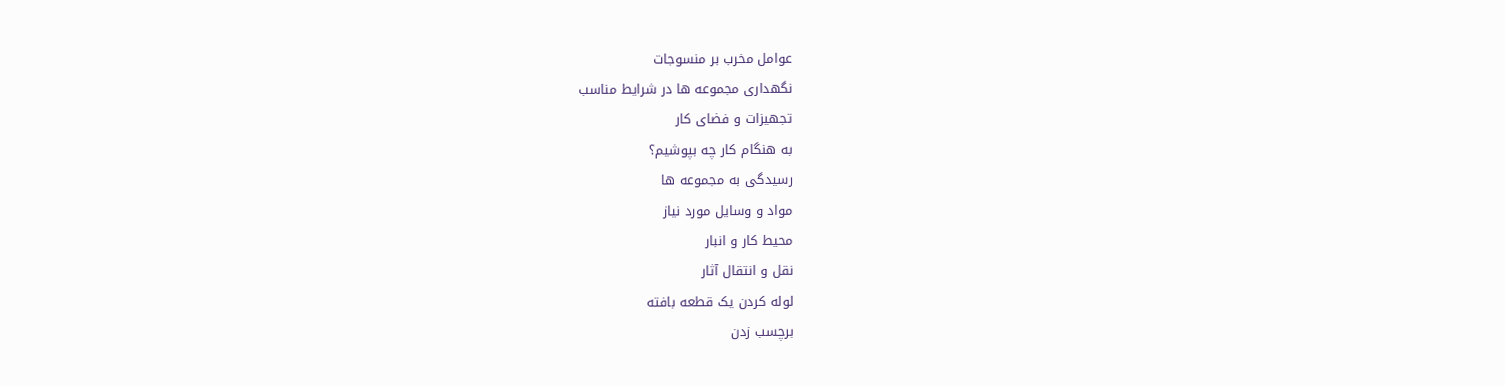عوامل مخرب بر منسوجات
نگهداری مجموعه ها در شرایط مناسب
تجهیزات و فضای کار
به هنگام کار چه بپوشیم؟
رسیدگی به مجموعه ها
مواد و وسایل مورد نیاز
محیط کار و انبار
نقل و انتقال آثار
لوله کردن یک قطعه بافته
برچسب زدن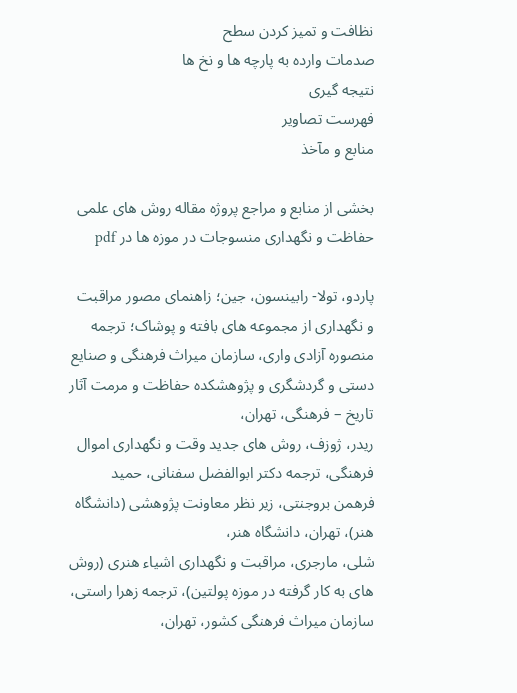نظافت و تمیز کردن سطح
صدمات وارده به پارچه ها و نخ ها
نتیجه گیری
فهرست تصاویر
منابع و مآخذ

بخشی از منابع و مراجع پروژه مقاله روش های علمی حفاظت و نگهداری منسوجات در موزه ها در pdf

پاردو، تولا- رابینسون، جین؛ زاهنمای مصور مراقبت و نگهداری از مجموعه های بافته و پوشاک؛ ترجمه منصوره آزادی واری، سازمان میراث فرهنگی و صنایع دستی و گردشگری و پژوهشکده حفاظت و مرمت آثار تاریخ – فرهنگی، تهران،
ریدر، ژوزف، روش های جدید وقت و نگهداری اموال فرهنگی، ترجمه دکتر ابوالفضل سفنانی، حمید فرهمن بروجنتی، زیر نظر معاونت پژوهشی (دانشگاه هنر)، تهران، دانشگاه هنر،
شلی، مارجری، مراقبت و نگهداری اشیاء هنری (روش های به کار گرفته در موزه پولتین)، ترجمه زهرا راستی، سازمان میراث فرهنگی کشور، تهران،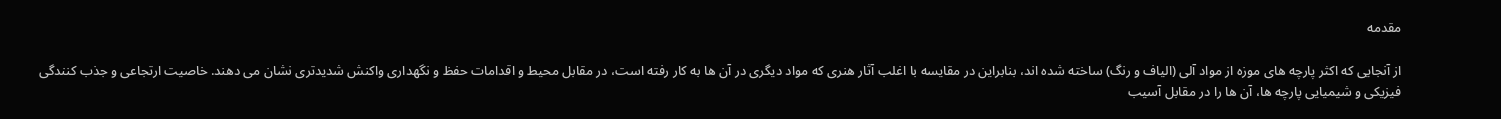مقدمه

از آنجایی که اکثر پارچه های موزه از مواد آلی (الیاف و رنگ) ساخته شده اند، بنابراین در مقایسه با اغلب آثار هنری که مواد دیگری در آن ها به کار رفته است، در مقابل محیط و اقدامات حفظ و نگهداری واکنش شدیدتری نشان می دهند. خاصیت ارتجاعی و جذب کنندگی فیزیکی و شیمیایی پارچه ها، آن ها را در مقابل آسیب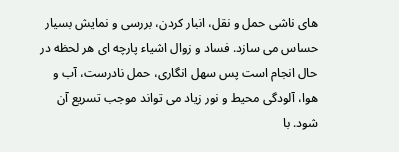های ناشی حمل و نقل، انبار کردن، بررسی و نمایش بسیار حساس می سازد. فساد و زوال اشیاء پارچه ای هر لحظه در حال انجام است پس سهل انگاری، حمل نادرست، آب و هوا، آلودگی محیط و نور زیاد می تواند موجب تسریع آن شود. با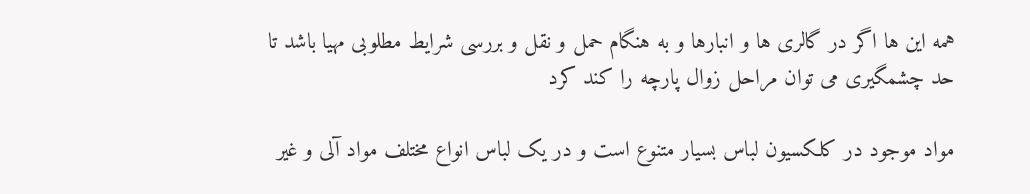همه این ها اگر در گالری ها و انبارها و به هنگام حمل و نقل و بررسی شرایط مطلوبی مهیا باشد تا حد چشمگیری می توان مراحل زوال پارچه را کند کرد

مواد موجود در کلکسیون لباس بسیار متنوع است و در یک لباس انواع مختلف مواد آلی و غیر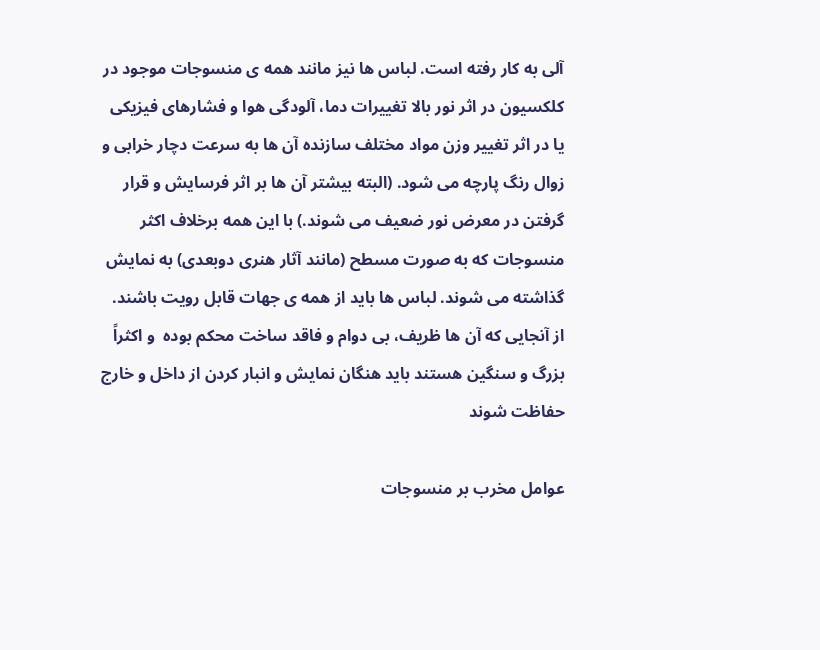آلی به کار رفته است. لباس ها نیز مانند همه ی منسوجات موجود در کلکسیون در اثر نور بالا تغییرات دما، آلودگی هوا و فشارهای فیزیکی یا در اثر تغییر وزن مواد مختلف سازنده آن ها به سرعت دچار خرابی و زوال رنگ پارچه می شود. (البته بیشتر آن ها بر اثر فرسایش و قرار گرفتن در معرض نور ضعیف می شوند.) با این همه برخلاف اکثر منسوجات که به صورت مسطح (مانند آثار هنری دوبعدی) به نمایش گذاشته می شوند. لباس ها باید از همه ی جهات قابل رویت باشند. از آنجایی که آن ها ظریف، بی دوام و فاقد ساخت محکم بوده  و اکثراً بزرگ و سنگین هستند باید هنگان نمایش و انبار کردن از داخل و خارج حفاظت شوند

عوامل مخرب بر منسوجات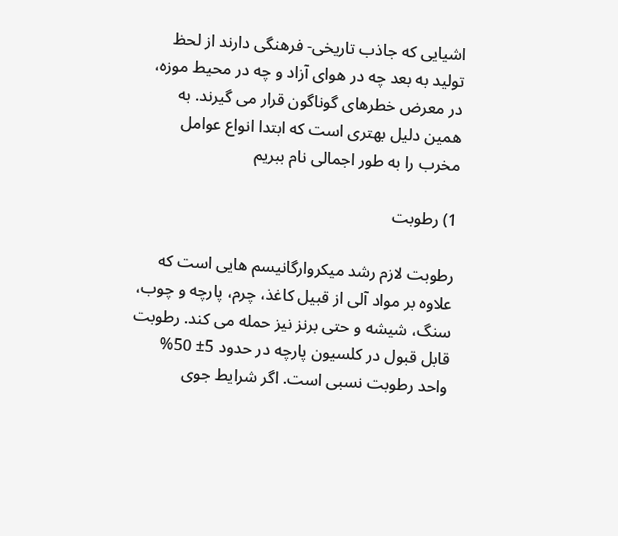اشیایی که جاذب تاریخی- فرهنگی دارند از لحظ تولید به بعد چه در هوای آزاد و چه در محیط موزه، در معرض خطرهای گوناگون قرار می گیرند. به همین دلیل بهتری است که ابتدا انواع عوامل مخرب را به طور اجمالی نام ببریم

1) رطوبت

رطوبت لازم رشد میکروارگانیسم هایی است که علاوه بر مواد آلی از قبیل کاغذ، چرم، پارچه و چوب، سنگ، شیشه و حتی برنز نیز حمله می کند. رطوبت قابل قبول در کلسیون پارچه در حدود 5± 50% واحد رطوبت نسبی است. اگر شرایط جوی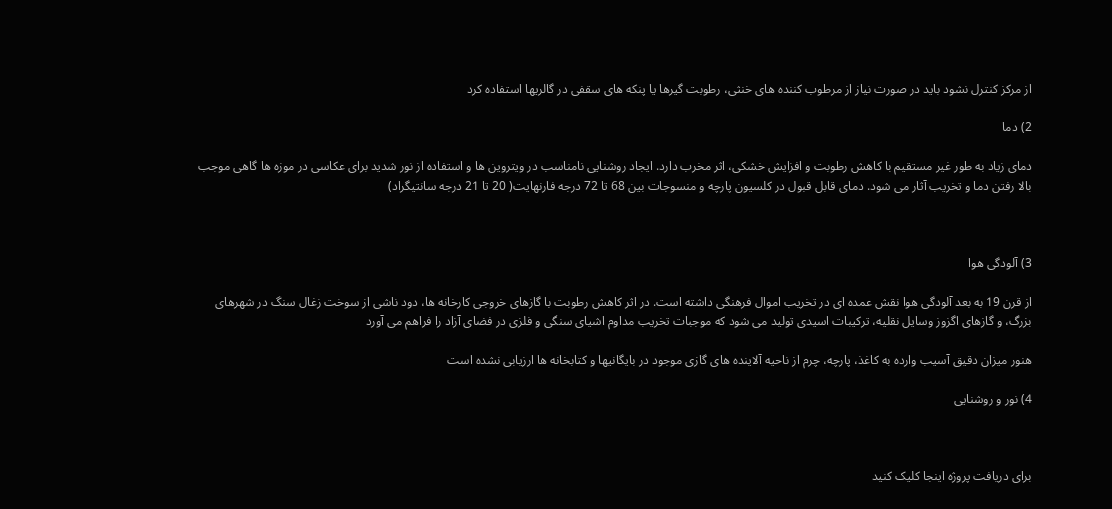از مرکز کنترل نشود باید در صورت نیاز از مرطوب کننده های خنثی، رطوبت گیرها یا پنکه های سقفی در گالریها استفاده کرد

2) دما

دمای زیاد به طور غیر مستقیم با کاهش رطوبت و افزایش خشکی، اثر مخرب دارد. ایجاد روشنایی نامناسب در ویتروین ها و استفاده از نور شدید برای عکاسی در موزه ها گاهی موجب بالا رفتن دما و تخریب آثار می شود. دمای قابل قبول در کلسیون پارچه و منسوجات بین 68 تا 72 درجه فارنهایت( 20 تا 21 درجه سانتیگراد)



3) آلودگی هوا

از قرن 19 به بعد آلودگی هوا نقش عمده ای در تخریب اموال فرهنگی داشته است. در اثر کاهش رطوبت با گازهای خروجی کارخانه ها، دود ناشی از سوخت زغال سنگ در شهرهای بزرگ، و گازهای اگزوز وسایل نقلیه، ترکیبات اسیدی تولید می شود که موجبات تخریب مداوم اشیای سنگی و فلزی در فضای آزاد را فراهم می آورد

هنور میزان دقیق آسیب وارده به کاغذ، پارچه، چرم از ناحیه آلاینده های گازی موجود در بایگانیها و کتابخانه ها ارزیابی نشده است

4) نور و روشنایی



برای دریافت پروژه اینجا کلیک کنید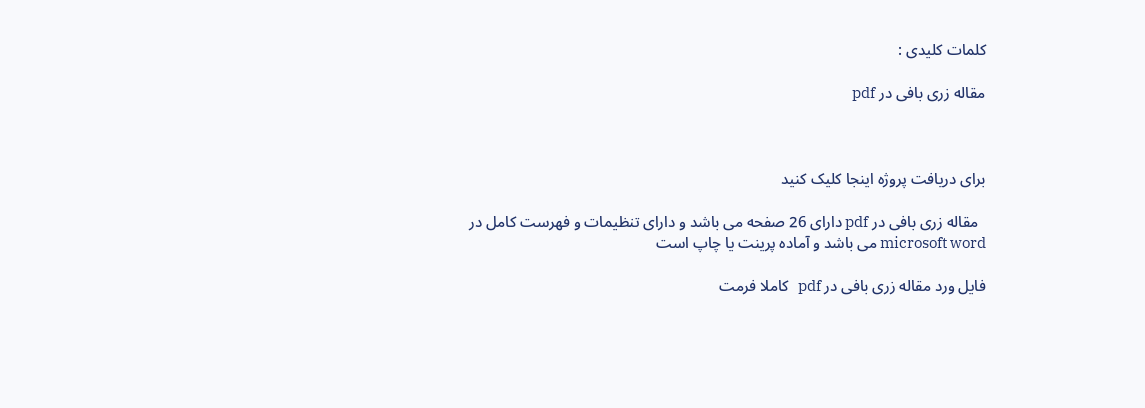کلمات کلیدی :

مقاله زری بافی در pdf



برای دریافت پروژه اینجا کلیک کنید

  مقاله زری بافی در pdf دارای 26 صفحه می باشد و دارای تنظیمات و فهرست کامل در microsoft word می باشد و آماده پرینت یا چاپ است

فایل ورد مقاله زری بافی در pdf   کاملا فرمت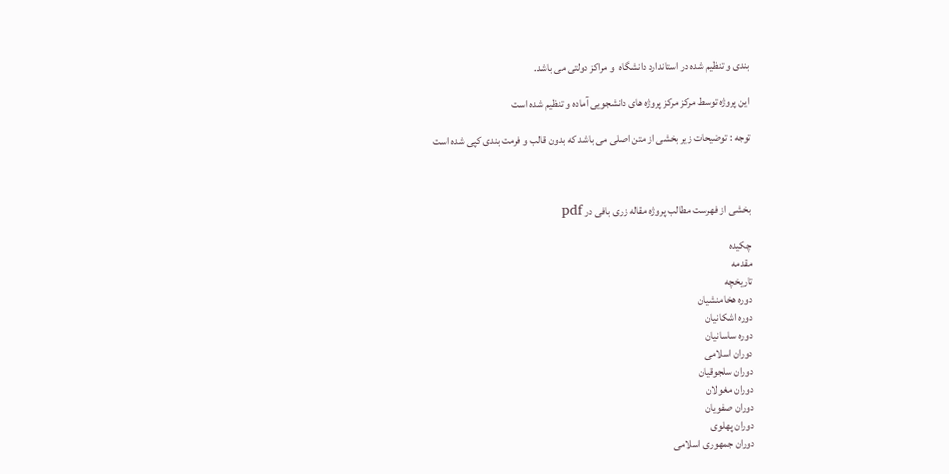بندی و تنظیم شده در استاندارد دانشگاه  و مراکز دولتی می باشد.

این پروژه توسط مرکز مرکز پروژه های دانشجویی آماده و تنظیم شده است

توجه : توضیحات زیر بخشی از متن اصلی می باشد که بدون قالب و فرمت بندی کپی شده است



بخشی از فهرست مطالب پروژه مقاله زری بافی در pdf

چکیده
مقدمه
تاریخچه
دوره هخامنشیان
دوره اشکانیان
دوره ساسانیان
دوران اسلامی
دوران سلجوقیان
دوران مغولان
دوران صفویان
دوران پهلوی
دوران جمهوری اسلامی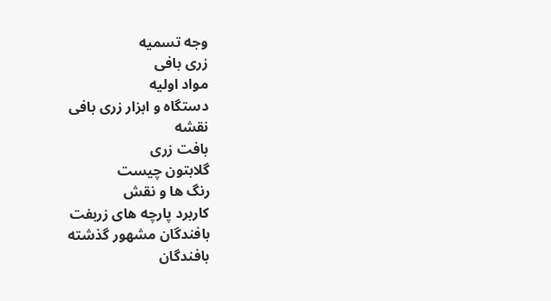وجه تسمیه
زری بافی
مواد اولیه
دستگاه و ابزار زری بافی
نقشه
بافت زری
گلابتون چیست
رنگ ها و نقش
کاربرد پارچه های زربفت
بافندگان مشهور گذشته
بافندگان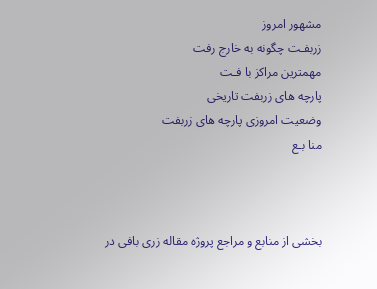مشهور امروز
زربفـت چگونه به خارج رفت
مهمترین مراکز با فـت
پارچه های زربفت تاریخی
وضعیت امروزی پارچه های زربفت
منا بـع



بخشی از منابع و مراجع پروژه مقاله زری بافی در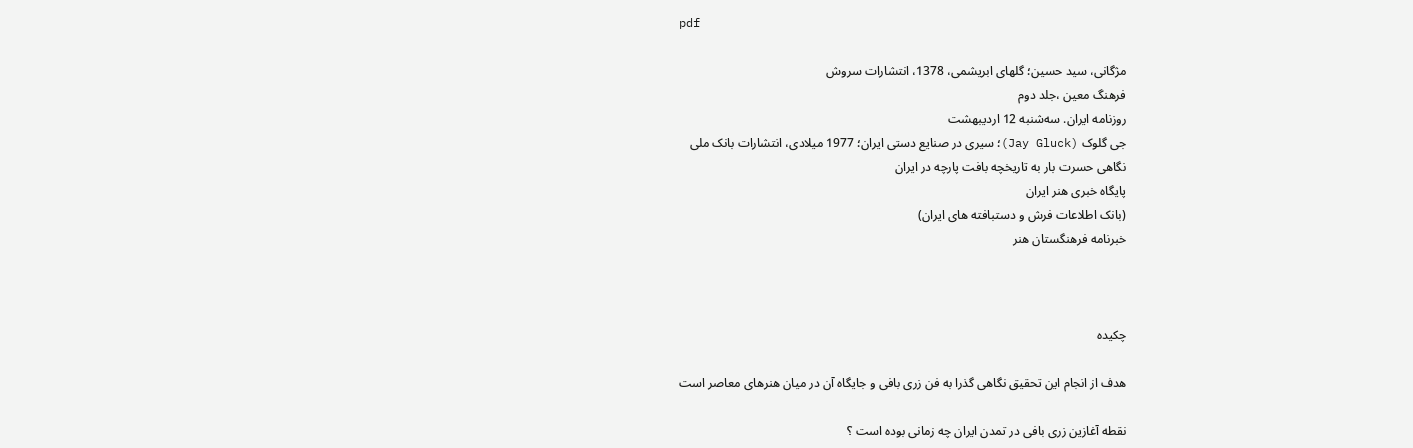pdf

مژگانی، سید حسین؛ گلهای ابریشمی، 1378، انتشارات سروش
فرهنگ معین ،جلد دوم
روزنامه ایران. سه‌شنبه 12 اردیبهشت
جی گلوک (Jay Gluck)؛ سیری در صنایع دستی ایران؛ 1977 میلادی، انتشارات بانک ملی
نگاهی حسرت بار به تاریخچه بافت پارچه در ایران
پایگاه خبری هنر ایران
(بانک اطلاعات فرش و دستبافته های ایران)
خبرنامه فرهنگستان هنر



چکیده

هدف از انجام این تحقیق نگاهی گذرا به فن زری بافی و جایگاه آن در میان هنرهای معاصر است

نقطه آغازین زری بافی در تمدن ایران چه زمانی بوده است ؟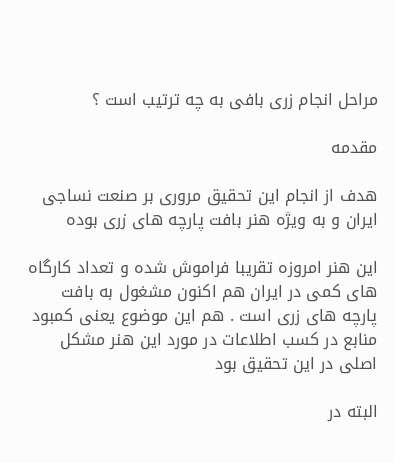مراحل انجام زری بافی به چه ترتیب است ؟

مقدمه

هدف از انجام این تحقیق مروری بر صنعت نساجی ایران و به ویژه هنر بافت پارچه های زری بوده

این هنر امروزه تقریبا فراموش شده و تعداد کارگاه های کمی در ایران هم اکنون مشغول به بافت پارچه های زری است . هم این موضوع یعنی کمبود منابع در کسب اطلاعات در مورد این هنر مشکل اصلی در این تحقیق بود

البته در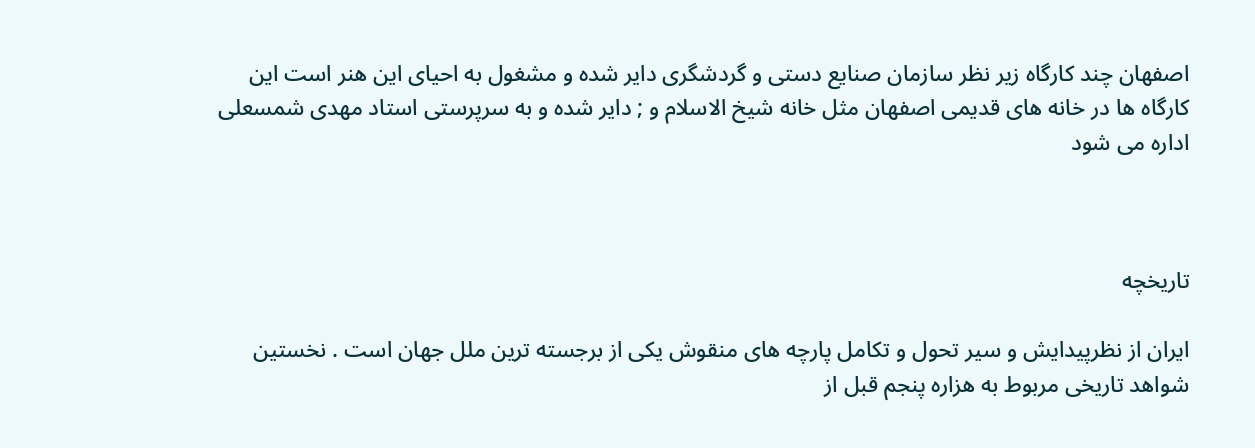اصفهان چند کارگاه زیر نظر سازمان صنایع دستی و گردشگری دایر شده و مشغول به احیای این هنر است این کارگاه ها در خانه های قدیمی اصفهان مثل خانه شیخ الاسلام و ; دایر شده و به سرپرستی استاد مهدی شمسعلی اداره می شود



تاریخچه

ایران از نظرپیدایش و سیر تحول و تکامل پارچه های منقوش یکی از برجسته ترین ملل جهان است . نخستین شواهد تاریخی مربوط به هزاره پنجم قبل از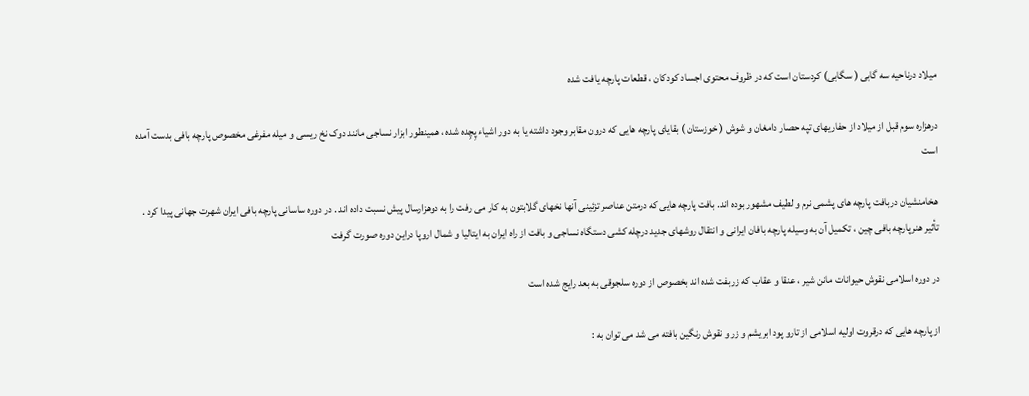میلاد درناحیه سه گابی ( سگابی) کردستان است که در ظروف محتوی اجساد کودکان ، قطعات پارچه یافت شده

درهزاره سوم قبل از میلاد از حفاریهای تپه حصار دامغان و شوش ( خوزستان ) بقایای پارچه هایی که درون مقابر وجود داشته یا به دور اشیاء پِچِده شده ، همینطور ابزار نساجی مانند دوک نخ ریسی و میله مفرغی مخصوص پارچه بافی بدست آمده است

هخامنشیان دربافت پارچه های پشمی نرم و لطیف مشهور بوده اند. بافت پارچه هایی که درمتن عناصر تزئینی آنها نخهای گلابتون به کار می رفت را به دوهزارسال پیش نسبت داده اند . در دوره ساسانی پارچه بافی ایران شهرت جهانی پیدا کرد . تأثیر هنرپارچه بافی چین ، تکمیل آن به وسیله پارچه بافان ایرانی و انتقال روشهای جدید درچله کشی دستگاه نساجی و بافت از راه ایران به ایتالیا و شمال اروپا دراین دوره صورت گرفت

در دوره اسلامی نقوش حیوانات مانن شیر ، عنقا و عقاب که زربفت شده اند بخصوص از دوره سلجوقی به بعد رایج شده است

از پارچه هایی که درقروت اولیه اسلامی از تارو پود ابریشم و زر و نقوش رنگین بافته می شد می توان به :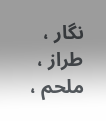نگار ، طراز ، ملحم ،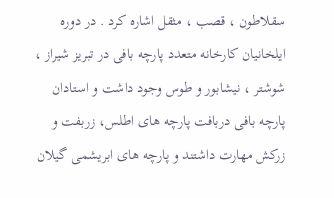سقلاطون ، قصب ، مثقل اشاره کرد . در دوره ایلخانیان کارخانه متعدد پارچه بافی در تبریز شیراز ، شوشتر ، نیشابور و طوس وجود داشت و استادان پارچه بافی دربافت پارچه های اطلس، زربفت و زرکش مهارت داشتند و پارچه های ابریشمی گیلان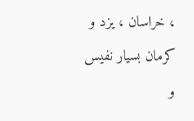، خراسان ، یزد و کرمان بسیار نفیس و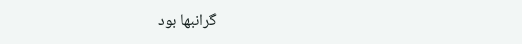گرانبها بود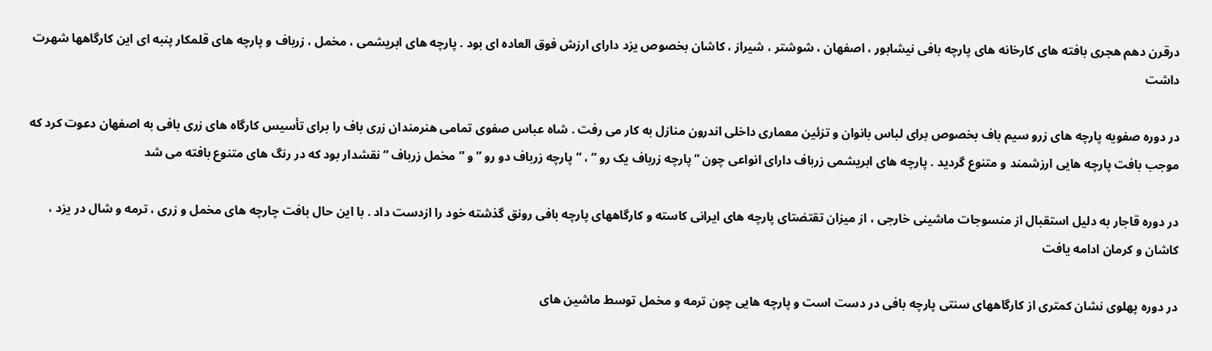درقرن دهم هجری بافته های کارخانه های پارچه بافی نیشابور ، اصفهان ، شوشتر ، شیراز ، کاشان بخصوص یزد دارای ارزش فوق العاده ای بود . پارچه های ابریشمی ، مخمل ، زرباف و پارچه های قلمکار پنبه ای این کارگاهها شهرت داشت

در دوره صفویه پارچه های زرو سیم باف بخصوص برای لباس بانوان و تزئین معماری داخلی اندرون منازل به کار می رفت . شاه عباس صفوی تمامی هنرمندان زری باف را برای تأسیس کارگاه های زری بافی به اصفهان دعوت کرد که موجب بافت پارچه هایی ارزشمند و متنوع گردید . پارچه های ابریشمی زرباف دارای انواعی چون ” پارچه زرباف یک رو ” ، ” پارچه زرباف دو رو ” و ” مخمل زرباف ” نقشدار بود که در رنگ های متنوع بافته می شد

در دوره قاجار به دلیل استقبال از منسوجات ماشینی خارجی ، از میزان تقتضتای پارچه های ایرانی کاسته و کارگاههای پارچه بافی رونق گذشته خود را ازدست داد . با این حال بافت چارچه های مخمل و زری ، ترمه و شال در یزد ، کاشان و کرمان ادامه یافت

در دوره پهلوی نشان کمتری از کارگاههای سنتی پارچه بافی در دست است و پارچه هایی چون ترمه و مخمل توسط ماشین های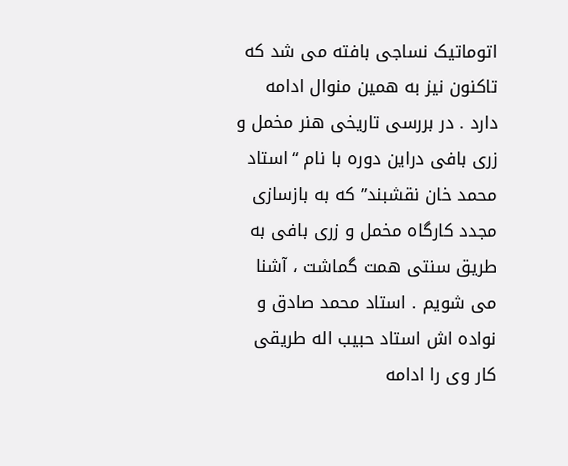اتوماتیک نساجی بافته می شد که تاکنون نیز به همین منوال ادامه دارد . در بررسی تاریخی هنر مخمل و زری بافی دراین دوره با نام “استاد محمد خان نقشبند” که به بازسازی مجدد کارگاه مخمل و زری بافی به طریق سنتی همت گماشت ، آشنا می شویم . استاد محمد صادق و نواده اش استاد حبیب اله طریقی کار وی را ادامه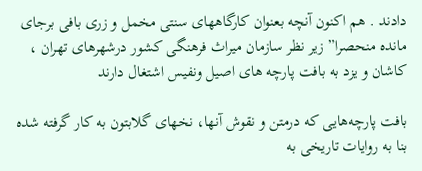دادند . هم اکنون آنچه بعنوان کارگاههای سنتی مخمل و زری بافی برجای مانده منحصرا” زیر نظر سازمان میراث فرهنگی کشور درشهرهای تهران ، کاشان و یزد به بافت پارچه های اصیل ونفیس اشتغال دارند

بافت‌ پارچه‌هایی‌ که‌ درمتن‌ و نقوش‌ آنها، نخهای‌ گلابتون‌ به‌ کار گرفته‌ شده‌ بنا به‌ روایات‌ تاریخی‌ به‌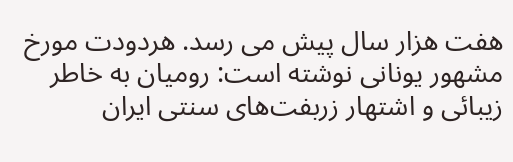هفت هزار سال‌ پیش‌ می‌ رسد. هردودت‌ مورخ‌ مشهور یونانی‌ نوشته‌ است: رومیان‌ به‌ خاطر زیبائی‌ و اشتهار زربفت‌های‌ سنتی‌ ایران‌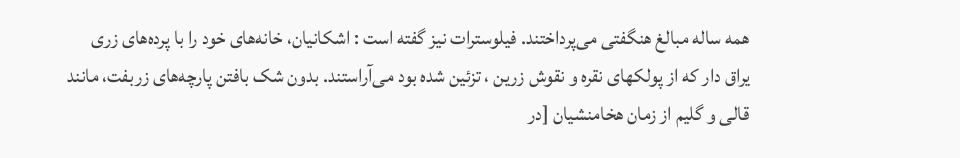همه‌ ساله‌ مبالغ‌ هنگفتی‌ می‌پرداختند. فیلوسترات‌ نیز گفته‌ است‌ : اشکانیان‌، خانه‌های‌ خود را با پرده‌های‌ زری‌ یراق‌ دار که‌ از پولکهای‌ نقره‌ و نقوش‌ زرین‌ ، تزئین‌ شده‌ بود می‌‌آراستند. بدون شک بافتن پارچه‌های زربفت، مانند قالی و گلیم از زمان هخامنشیان [در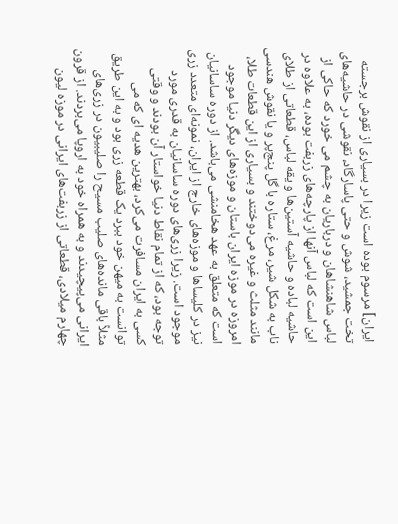ایران] مرسوم بوده است زیرا در بسیاری از نقوش برجسته تخت جمشید، شوش و حتی پاسارگاد، نقوشی در حاشیه‌های لباس شاهنشاهان و درباریان به چشم می خورد که حاکی از این است که لباس آنها از پارچه‌های زربفت بوده، به علاوه در حاشیه لباده و حاشیه آستین‌ها و یقه لباس، قطعاتی از طلای ناب به شکل شیر، مرغ، ستاره با گل پنج‌پر و یا نقوش هندسی مانند مثلث و غیره می‌دوختند و بسیاری از این قطعات طلا، امروزه در موزه ایران باستان و موزه‌های دیگر دنیا موجود است که متعلق به عهد هخامنشی می‌باشد. از دوره ساسانیان نیز در کلیساها و موزه‌های خارج از ایران، نمونه‌ای متعدد زری موجود است. زیرا زری‌های دوره ساسانیان به قدری مورد توجه بود، که از تمام نقاط دنیا خواستار آن بودند و وقتی کسی به ایران مسافرت می‌کرد، بهترین هدیه ای که می توانست به میهن خود ببرد یک قطعه زری بود و به این طریق مثلاً باقی مانده‌های صلیب مسیح را صلیبیون در زری‌های ایرانی می‌پیچیدند و به همراه خود به اروپا می‌بردند. از قرون‌ چهارم‌ میلادی‌، قطعاتی‌ از زربفت‌های ایرانی‌ در موزه‌ لیون‌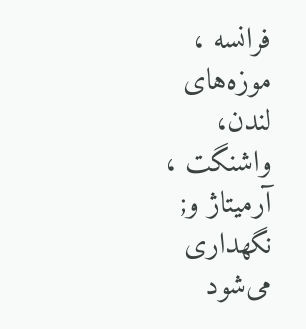فرانسه‌ ، موزه‌های لندن‌، واشنگت‌ ، آرمیتاژ و; نگهداری‌ می‌شود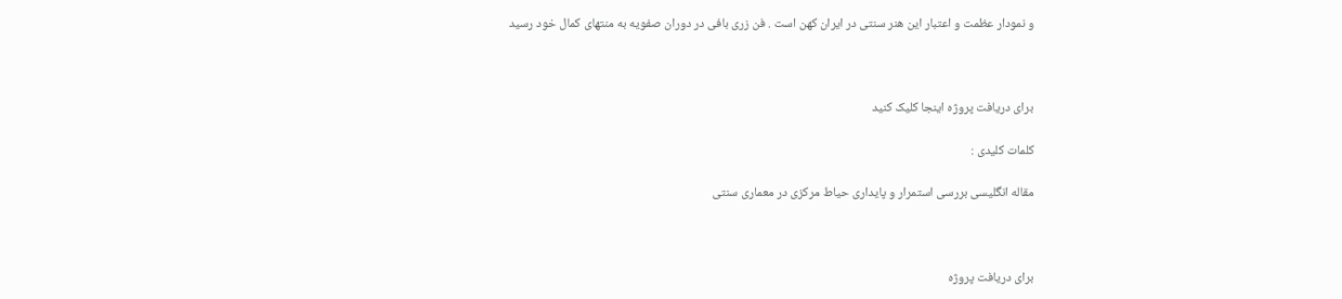و نمودار عظمت‌ و اعتبار این‌ هنر سنتی‌ در ایران‌ کهن‌ است‌ . فن زری بافی در دوران صفویه به منتهای کمال خود رسید



برای دریافت پروژه اینجا کلیک کنید

کلمات کلیدی :

مقاله انگلیسی بررسی استمرار و پایداری حیاط مرکزی در معماری سنتی



برای دریافت پروژه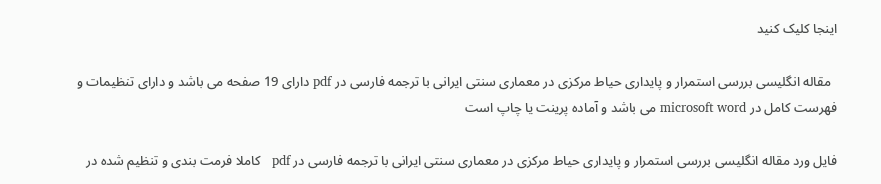اینجا کلیک کنید

  مقاله انگلیسی بررسی استمرار و پایداری حیاط مرکزی در معماری سنتی ایرانی با ترجمه فارسی در pdf دارای 19 صفحه می باشد و دارای تنظیمات و فهرست کامل در microsoft word می باشد و آماده پرینت یا چاپ است

فایل ورد مقاله انگلیسی بررسی استمرار و پایداری حیاط مرکزی در معماری سنتی ایرانی با ترجمه فارسی در pdf   کاملا فرمت بندی و تنظیم شده در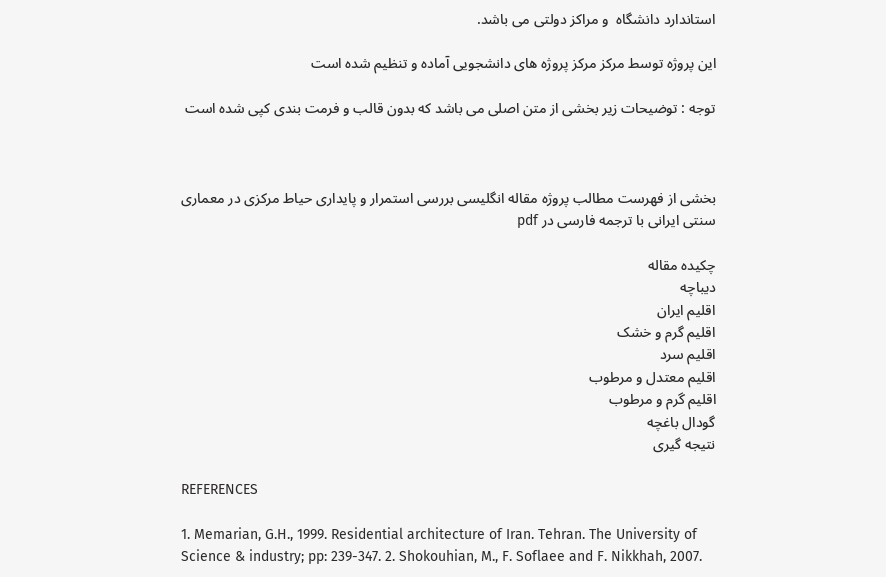استاندارد دانشگاه  و مراکز دولتی می باشد.

این پروژه توسط مرکز مرکز پروژه های دانشجویی آماده و تنظیم شده است

توجه : توضیحات زیر بخشی از متن اصلی می باشد که بدون قالب و فرمت بندی کپی شده است



بخشی از فهرست مطالب پروژه مقاله انگلیسی بررسی استمرار و پایداری حیاط مرکزی در معماری سنتی ایرانی با ترجمه فارسی در pdf

چکیده مقاله
دیباچه
اقلیم ایران
اقلیم گرم و خشک
اقلیم سرد
اقلیم معتدل و مرطوب
اقلیم گرم و مرطوب
گودال باغچه
نتیجه گیری

REFERENCES

1. Memarian, G.H., 1999. Residential architecture of Iran. Tehran. The University of Science & industry; pp: 239-347. 2. Shokouhian, M., F. Soflaee and F. Nikkhah, 2007.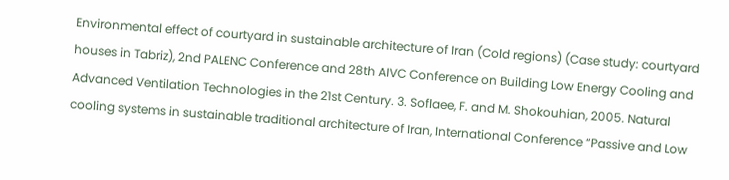Environmental effect of courtyard in sustainable architecture of Iran (Cold regions) (Case study: courtyard houses in Tabriz), 2nd PALENC Conference and 28th AIVC Conference on Building Low Energy Cooling and Advanced Ventilation Technologies in the 21st Century. 3. Soflaee, F. and M. Shokouhian, 2005. Natural cooling systems in sustainable traditional architecture of Iran, International Conference “Passive and Low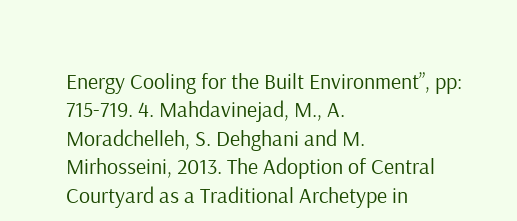Energy Cooling for the Built Environment”, pp: 715-719. 4. Mahdavinejad, M., A. Moradchelleh, S. Dehghani and M. Mirhosseini, 2013. The Adoption of Central Courtyard as a Traditional Archetype in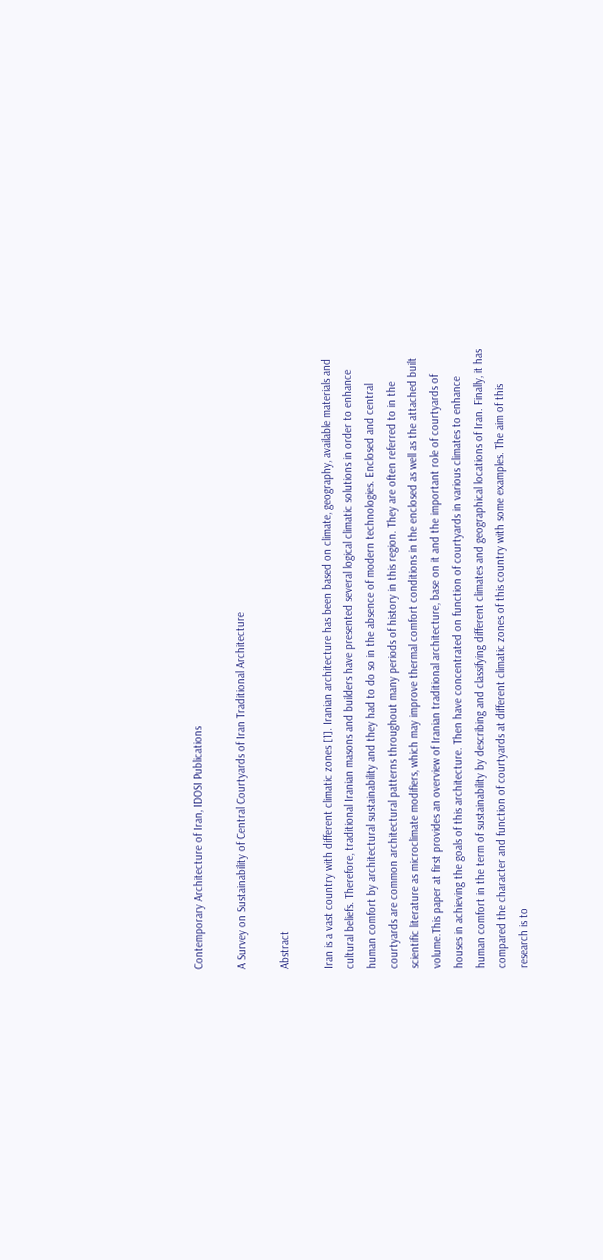Contemporary Architecture of Iran, IDOSI Publications

A Survey on Sustainability of Central Courtyards of Iran Traditional Architecture

Abstract

Iran is a vast country with different climatic zones [1]. Iranian architecture has been based on climate, geography, available materials and cultural beliefs. Therefore, traditional Iranian masons and builders have presented several logical climatic solutions in order to enhance human comfort by architectural sustainability and they had to do so in the absence of modern technologies. Enclosed and central courtyards are common architectural patterns throughout many periods of history in this region. They are often referred to in the scientific literature as microclimate modifiers, which may improve thermal comfort conditions in the enclosed as well as the attached built volume.This paper at first provides an overview of Iranian traditional architecture, base on it and the important role of courtyards of houses in achieving the goals of this architecture. Then have concentrated on function of courtyards in various climates to enhance human comfort in the term of sustainability by describing and classifying different climates and geographical locations of Iran. Finally, it has compared the character and function of courtyards at different climatic zones of this country with some examples. The aim of this research is to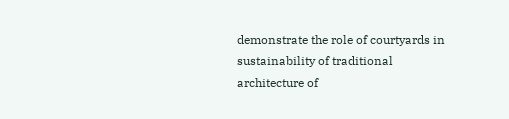demonstrate the role of courtyards in sustainability of traditional architecture of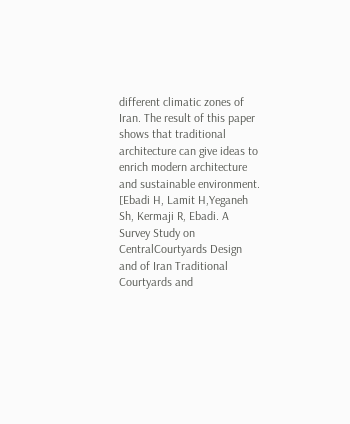different climatic zones of Iran. The result of this paper shows that traditional architecture can give ideas to enrich modern architecture and sustainable environment. [Ebadi H, Lamit H,Yeganeh Sh, Kermaji R, Ebadi. A Survey Study on CentralCourtyards Design and of Iran Traditional Courtyards and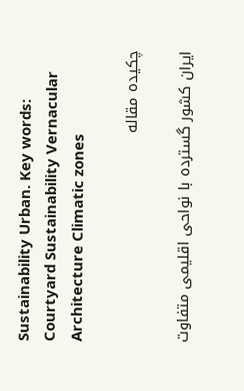Sustainability Urban. Key words: Courtyard Sustainability Vernacular Architecture Climatic zones

چکیده مقاله

ایران کشور گسترده با نواحی اقلیمی متفاوت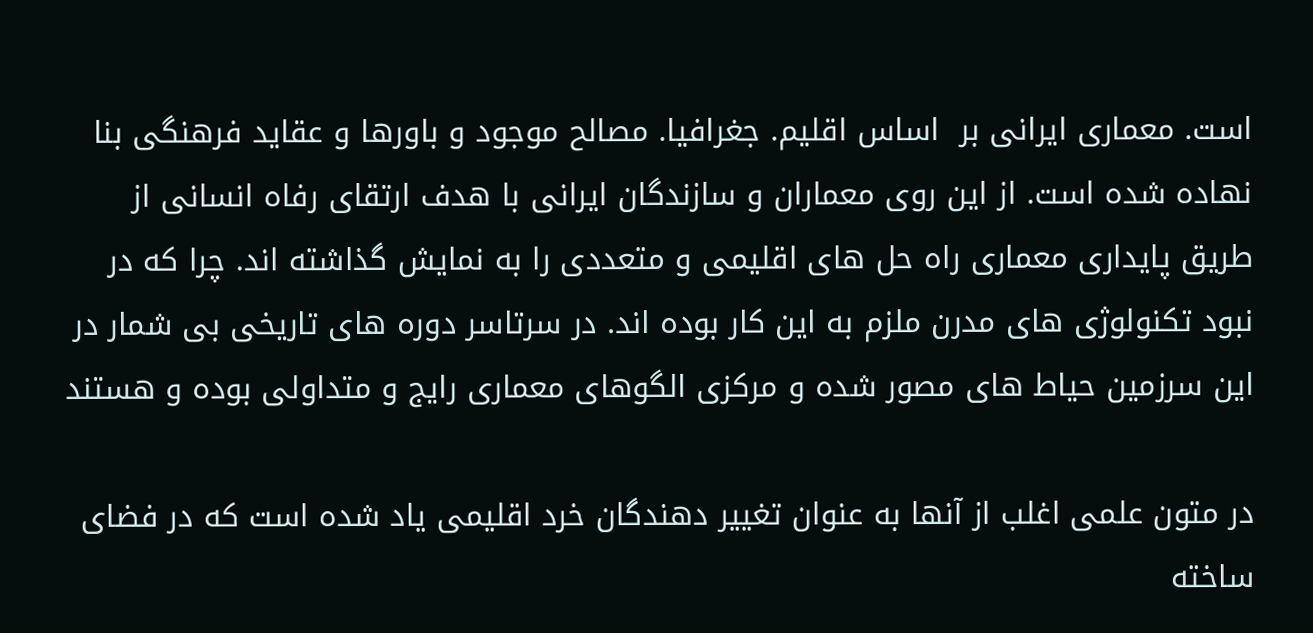است. معماری ایرانی بر  اساس اقلیم. جغرافیا. مصالح موجود و باورها و عقاید فرهنگی بنا نهاده شده است. از این روی معماران و سازندگان ایرانی با هدف ارتقای رفاه انسانی از طریق پایداری معماری راه حل های اقلیمی و متعددی را به نمایش گذاشته اند. چرا که در نبود تکنولوژی های مدرن ملزم به این کار بوده اند. در سرتاسر دوره های تاریخی بی شمار در این سرزمین حیاط های مصور شده و مرکزی الگوهای معماری رایج و متداولی بوده و هستند

در متون علمی اغلب از آنها به عنوان تغییر دهندگان خرد اقلیمی یاد شده است که در فضای ساخته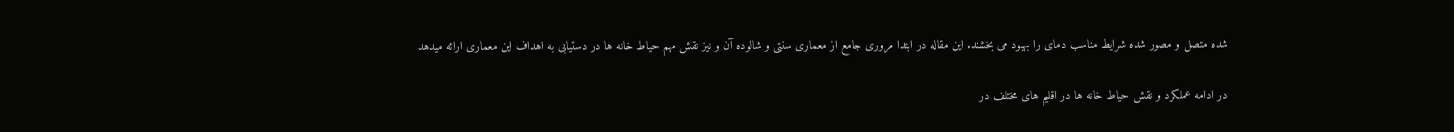شده متصل و مصور شده شرایط مناسب دمای را بهبود می بخشند. این مقاله در ابتدا مروری جامع از معماری سنتی و شالوده آن و نیز نقش مهم حیاط خانه ها در دستیابی به اهداف این معماری ارائه میدهد

در ادامه عملکرد و نقش حیاط خانه ها در اقلیم های مختلف در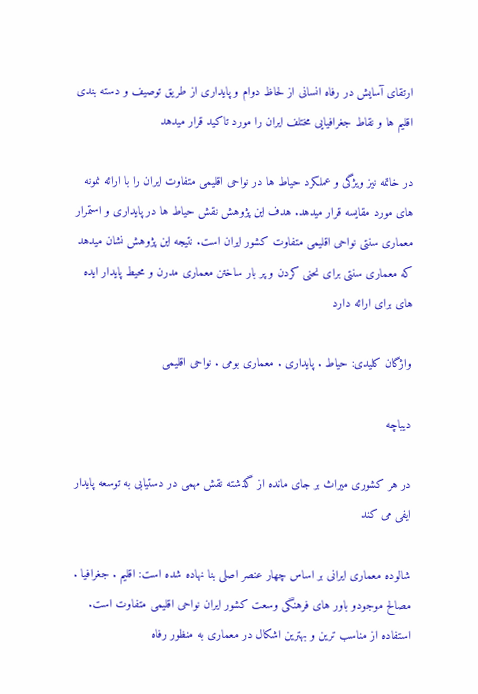ارتقای آسایش در رفاه انسانی از لحاظ دوام و پایداری از طریق توصیف و دسته بندی اقلیم ها و نقاط جغرافیایی مختلف ایران را مورد تاکید قرار میدهد

در خاتمه نیز ویژگی و عملکرد حیاط ها در نواحی اقلیمی متفاوت ایران را با ارائه نمونه های مورد مقایسه قرار میدهد. هدف این پژوهش نقش حیاط ها در پایداری و استمرار معماری سنتی نواحی اقلیمی متفاوت کشور ایران است. نتیجه این پژوهش نشان میدهد که معماری سنتی برای نحنی کردن و پر بار ساختن معماری مدرن و محیط پایدار ایده های برای ارائه دارد

واژگان کلیدی: حیاط . پایداری . معماری بومی . نواحی اقلیمی

دیباچه

در هر کشوری میراث بر جای مانده از گذشته نقش مهمی در دستیابی به توسعه پایدار ایفی می کند

شالوده معماری ایرانی بر اساس چهار عنصر اصلی بنا نهاده شده است: اقلیم . جغرافیا . مصالح موجودو باور های فرهنگی وسعت کشور ایران نواحی اقلیمی متفاوت است. استفاده از مناسب ترین و بهترین اشکال در معماری به منظور رفاه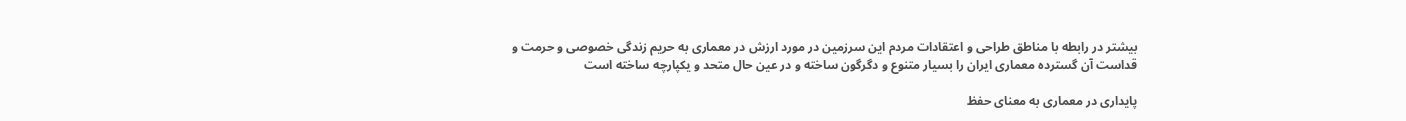بیشتر در رابطه با مناطق طراحی و اعتقادات مردم این سرزمین در مورد ارزش در معماری به حریم زندگی خصوصی و حرمت و قداست آن گسترده معماری ایران را بسیار متنوع و دگرگون ساخته و در عین حال متحد و یکپارچه ساخته است

پایداری در معماری به معنای حفظ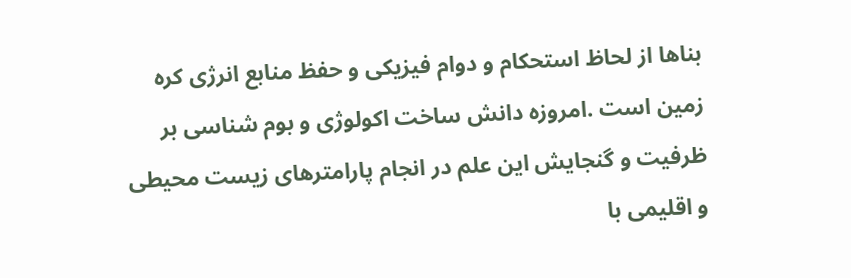بناها از لحاظ استحکام و دوام فیزیکی و حفظ منابع انرژی کره زمین است .امروزه دانش ساخت اکولوژی و بوم شناسی بر ظرفیت و گنجایش این علم در انجام پارامترهای زیست محیطی و اقلیمی با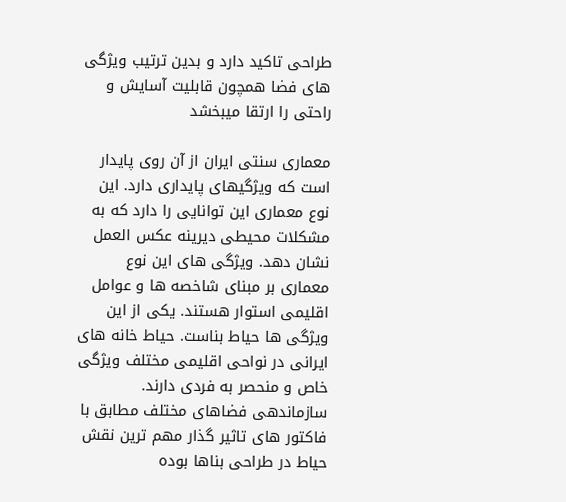طراحی تاکید دارد و بدین ترتیب ویژگی های فضا همچون قابلیت آسایش و راحتی را ارتقا میبخشد

معماری سنتی ایران از آن روی پایدار است که ویژگیهای پایداری دارد. این نوع معماری این توانایی را دارد که به مشکلات محیطی دیرینه عکس العمل نشان دهد. ویژگی های این نوع معماری بر مبنای شاخصه ها و عوامل اقلیمی استوار هستند. یکی از این ویژگی ها حیاط بناست. حیاط خانه های ایرانی در نواحی اقلیمی مختلف ویژگی خاص و منحصر به فردی دارند. سازماندهی فضاهای مختلف مطابق با فاکتور های تاثیر گذار مهم ترین نقش حیاط در طراحی بناها بوده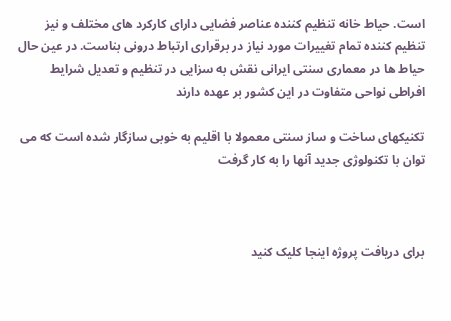است. حیاط خانه تنظیم کننده عناصر فضایی دارای کارکرد های مختلف و نیز تنظیم کننده تمام تغییرات مورد نیاز در برقراری ارتباط درونی بناست. در عین حال حیاط ها در معماری سنتی ایرانی نقش به سزایی در تنظیم و تعدیل شرایط افراطی نواحی متفاوت در این کشور بر عهده دارند

تکنیکهای ساخت و ساز سنتی معمولا با اقلیم به خوبی سازگار شده است که می توان با تکنولوژی جدید آنها را به کار گرفت



برای دریافت پروژه اینجا کلیک کنید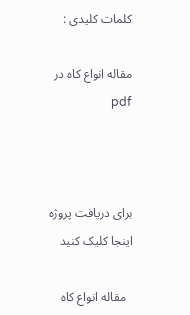کلمات کلیدی :

مقاله انواع کاه در pdf



برای دریافت پروژه اینجا کلیک کنید

  مقاله انواع کاه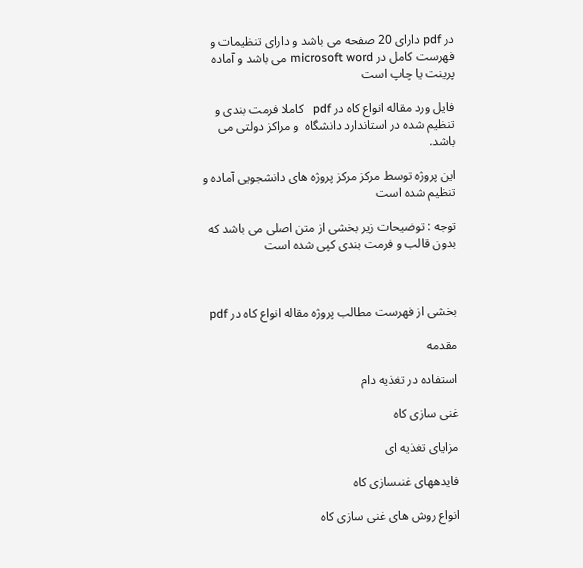در pdf دارای 20 صفحه می باشد و دارای تنظیمات و فهرست کامل در microsoft word می باشد و آماده پرینت یا چاپ است

فایل ورد مقاله انواع کاه در pdf   کاملا فرمت بندی و تنظیم شده در استاندارد دانشگاه  و مراکز دولتی می باشد.

این پروژه توسط مرکز مرکز پروژه های دانشجویی آماده و تنظیم شده است

توجه : توضیحات زیر بخشی از متن اصلی می باشد که بدون قالب و فرمت بندی کپی شده است



بخشی از فهرست مطالب پروژه مقاله انواع کاه در pdf

مقدمه

استفاده در تغذیه دام

غنی سازی کاه

مزایای تغذیه ای

فایدههاى غنىسازى کاه

انواع روش های غنی سازی کاه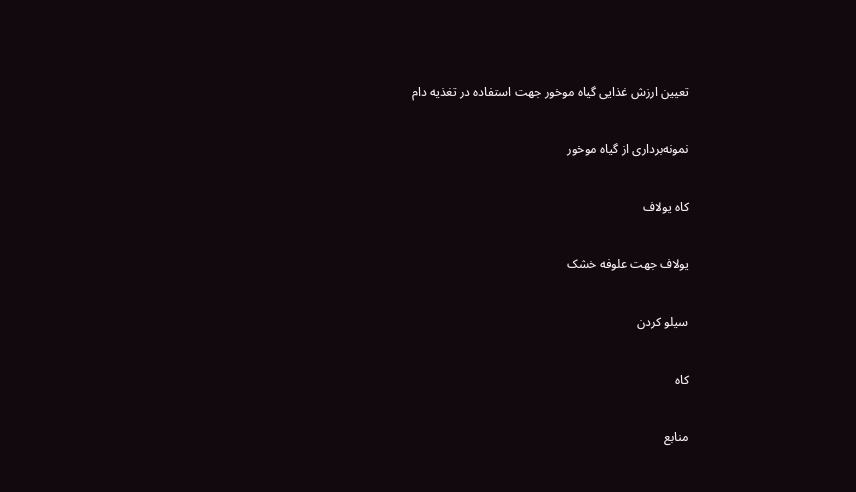تعیین ارزش غذایی گیاه موخور جهت استفاده در تغذیه دام

نمونه‌برداری از گیاه موخور

کاه یولاف

یولاف جهت علوفه خشک

سیلو کردن

کاه

منابع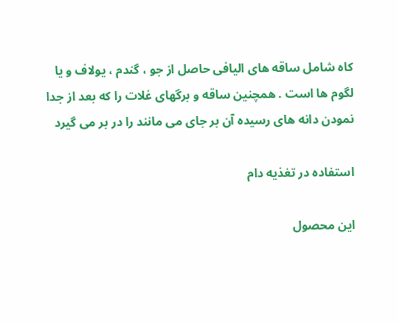کاه شامل ساقه های الیافی حاصل از جو ، گندم ، یولاف و یا لگوم ها است . همچنین ساقه و برگهای غلات را که بعد از جدا نمودن دانه های رسیده آن بر جای می مانند را در بر می گیرد

استفاده در تغذیه دام

این محصول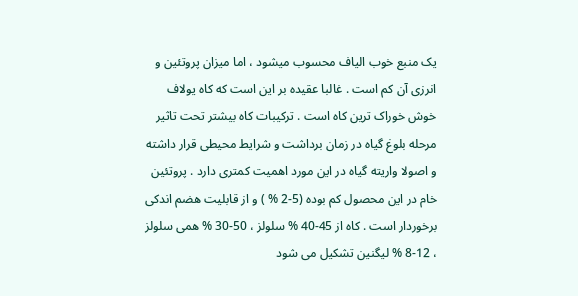یک منبع خوب الیاف محسوب میشود ، اما میزان پروتئین و انرزی آن کم است . غالبا عقیده بر این است که کاه یولاف خوش خوراک ترین کاه است . ترکیبات کاه بیشتر تحت تاثیر مرحله بلوغ گیاه در زمان برداشت و شرایط محیطی قرار داشته و اصولا واریته گیاه در این مورد اهمیت کمتری دارد . پروتئین خام در این محصول کم بوده (5-2 % ) و از قابلیت هضم اندکی برخوردار است . کاه از 45-40 % سلولز ، 50-30 % همی سلولز ، 12-8 % لیگنین تشکیل می شود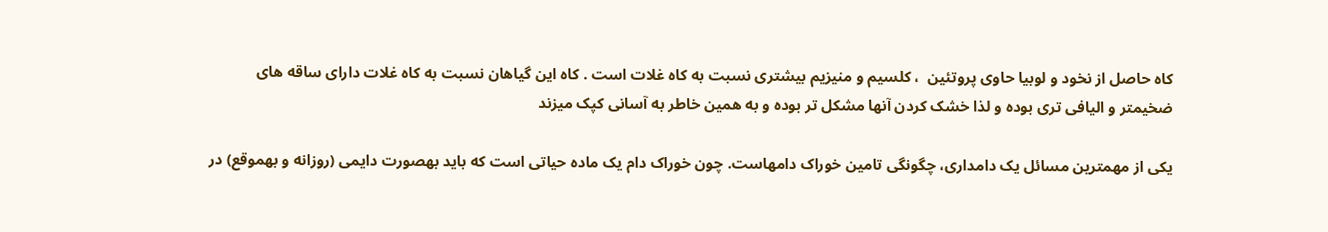کاه حاصل از نخود و لوبیا حاوی پروتئین  ، کلسیم و منیزیم بیشتری نسبت به کاه غلات است . کاه این گیاهان نسبت به کاه غلات دارای ساقه های ضخیمتر و الیافی تری بوده و لذا خشک کردن آنها مشکل تر بوده و به همین خاطر به آسانی کپک میزند

یکى از مهمترین مسائل یک دامدارى، چگونگى تامین خوراک دامهاست. چون خوراک دام یک ماده حیاتى است که باید بهصورت دایمى (روزانه و بهموقع) در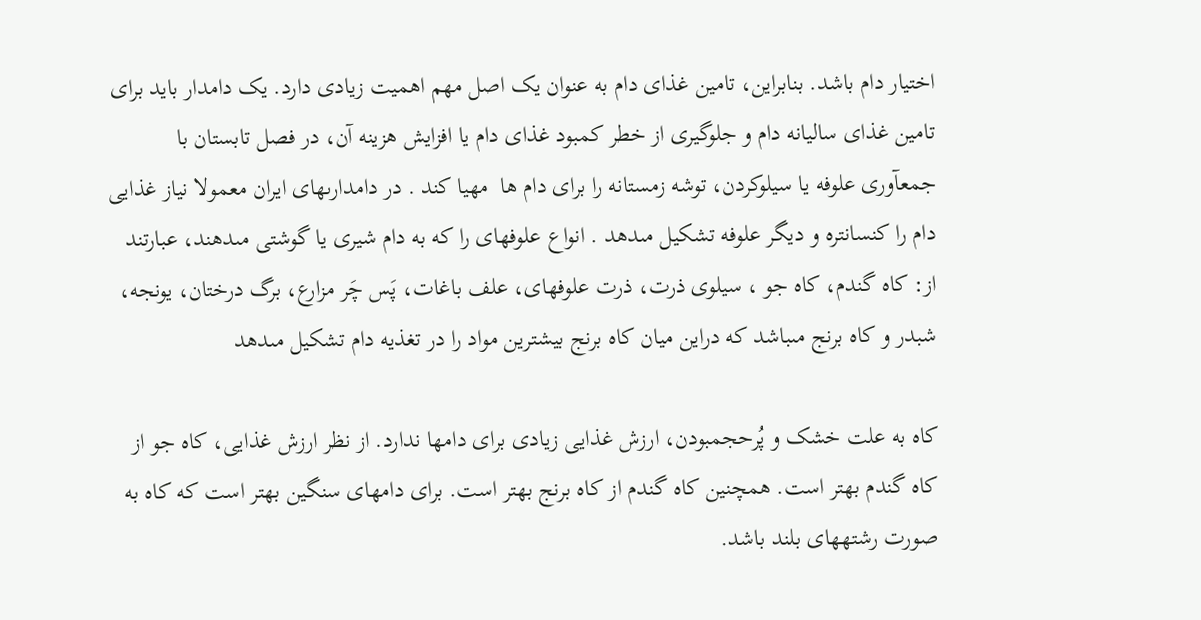اختیار دام باشد. بنابراین، تامین غذاى دام به عنوان یک اصل مهم اهمیت زیادى دارد. یک دامدار باید براى تامین غذاى سالیانه دام و جلوگیرى از خطر کمبود غذاى دام یا افزایش هزینه آن، در فصل تابستان با جمعآورى علوفه یا سیلوکردن، توشه زمستانه را براى دام ها  مهیا کند . در دامدارىهاى ایران معمولا نیاز غذایى دام را کنسانتره و دیگر علوفه تشکیل مىدهد . انواع علوفهاى را که به دام شیرى یا گوشتى مىدهند، عبارتند از: کاه گندم، کاه جو ، سیلوى ذرت، ذرت علوفهاى، علف باغات، پَس چَر مزارع، برگ درختان، یونجه، شبدر و کاه برنج مىباشد که دراین میان کاه برنج بیشترین مواد را در تغذیه دام تشکیل مىدهد

کاه به علت خشک و پُرحجمبودن، ارزش غذایى زیادى براى دامها ندارد. از نظر ارزش غذایى، کاه جو از کاه گندم بهتر است. همچنین کاه گندم از کاه برنج بهتر است. براى دامهاى سنگین بهتر است که کاه به صورت رشتههاى بلند باشد.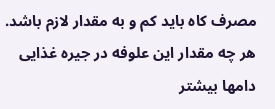مصرف کاه باید کم و به مقدار لازم باشد. هر چه مقدار این علوفه در جیره غذایى دامها بیشتر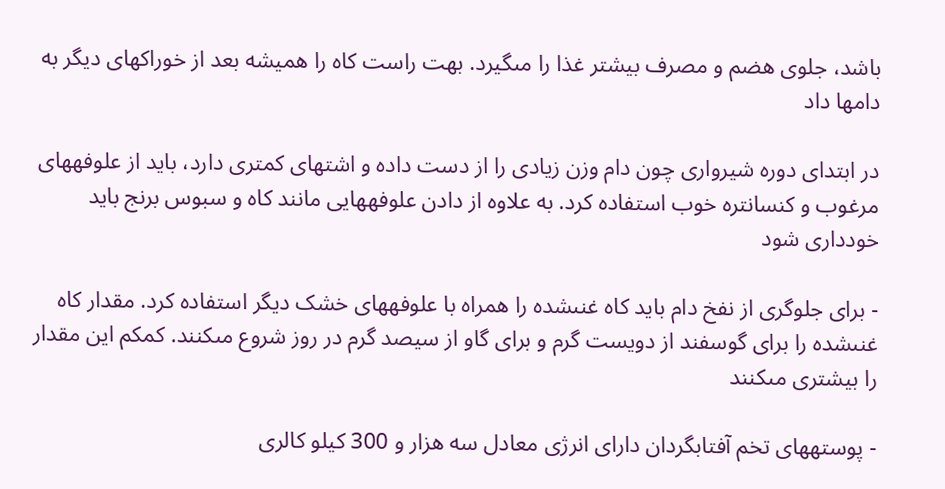باشد، جلوى هضم و مصرف بیشتر غذا را مىگیرد. بهت راست کاه را همیشه بعد از خوراکهاى دیگر به دامها داد

در ابتداى دوره شیروارى چون دام وزن زیادى را از دست داده و اشتهاى کمترى دارد، باید از علوفههاى مرغوب و کنسانتره خوب استفاده کرد. به علاوه از دادن علوفههایى مانند کاه و سبوس برنج باید خوددارى شود

- براى جلوگرى از نفخ دام باید کاه غنىشده را همراه با علوفههاى خشک دیگر استفاده کرد. مقدار کاه  غنىشده را براى گوسفند از دویست گرم و براى گاو از سیصد گرم در روز شروع مىکنند. کمکم این مقدار را بیشترى مىکنند

- پوستههای تخم آفتابگردان دارای انرژی معادل سه هزار و 300 کیلو کالری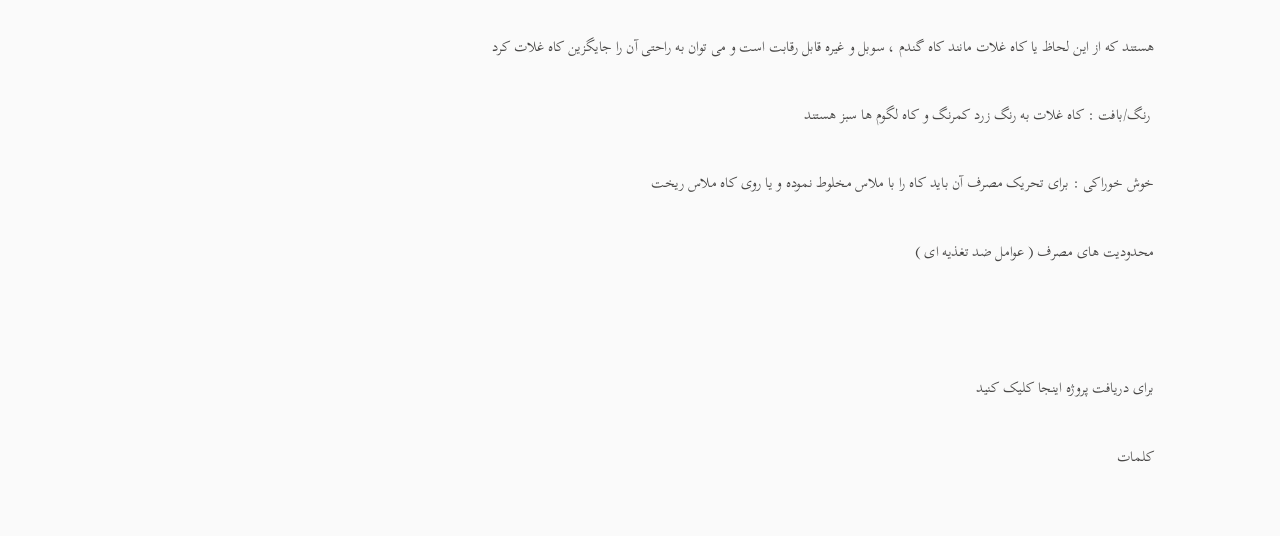هستند که از این لحاظ یا کاه غلات مانند کاه گندم ، سوبل و غیره قابل رقابت است و می توان به راحتی آن را جایگزین کاه غلات کرد

 رنگ/بافت : کاه غلات به رنگ زرد کمرنگ و کاه لگوم ها سبز هستند

خوش خوراکی : برای تحریک مصرف آن باید کاه را با ملاس مخلوط نموده و یا روی کاه ملاس ریخت

محدودیت های مصرف ( عوامل ضد تغذیه ای )



برای دریافت پروژه اینجا کلیک کنید

کلمات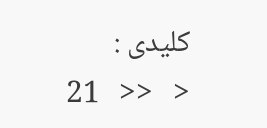کلیدی :
<   <<   21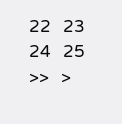22   23   24   25   >>   >